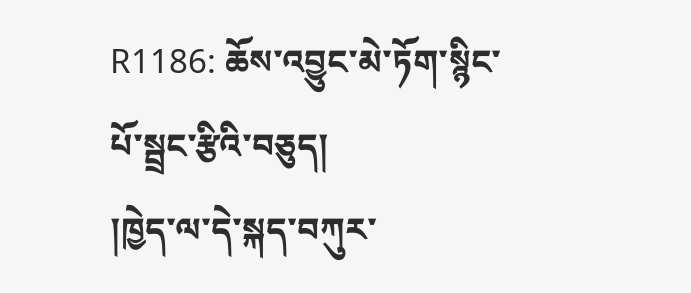R1186: ཆོས་འབྱུང་མེ་ཏོག་སྙིང་པོ་སྦྲང་རྩིའི་བཅུད།
།ཁྱེད་ལ་དེ་སྐད་བཀུར་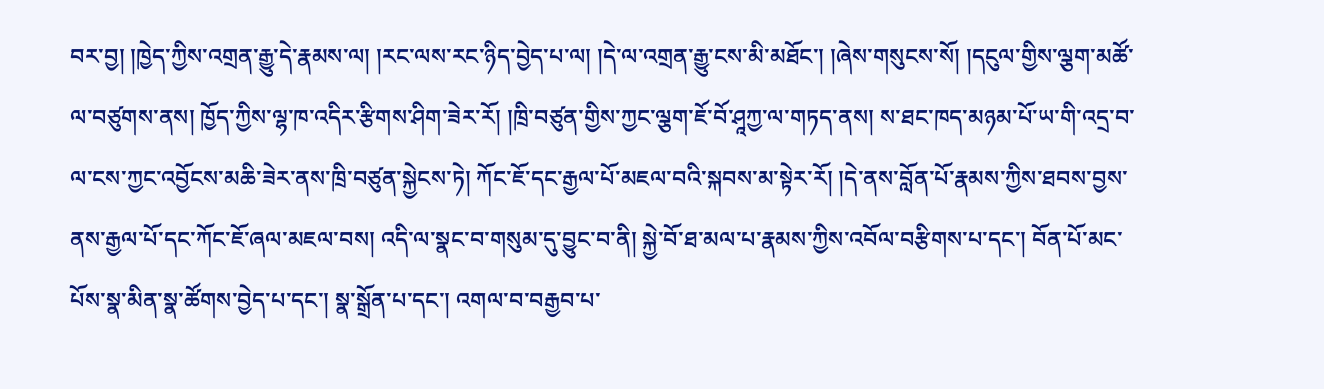བར་བྱ། །ཁྱེད་ཀྱིས་འགྲན་རྒྱུ་དེ་རྣམས་ལ། །རང་ལས་རང་ཉིད་བྱེད་པ་ལ། །དེ་ལ་འགྲན་རྒྱུ་ངས་མི་མཐོང་། །ཞེས་གསུངས་སོ། །དངུལ་གྱིས་ལྕག་མཚོ་ལ་བཙུགས་ནས། ཁྱོད་ཀྱིས་ལྷ་ཁ་འདིར་རྩིགས་ཤིག་ཟེར་རོ། །ཁྲི་བཙུན་གྱིས་ཀྱང་ལྕག་ཇོ་བོ་ཤཱཀྱ་ལ་གཏད་ནས། ས་ཐང་ཁད་མཉམ་པོ་ཡ་གི་འདྲ་བ་ལ་ངས་ཀྱང་འབྱོངས་མཆི་ཟེར་ནས་ཁྲི་བཙུན་སྐྱེངས་ཏེ། ཀོང་ཇོ་དང་རྒྱལ་པོ་མཇལ་བའི་སྐབས་མ་སྟེར་རོ། །དེ་ནས་བློན་པོ་རྣམས་ཀྱིས་ཐབས་བྱས་ནས་རྒྱལ་པོ་དང་ཀོང་ཇོ་ཞལ་མཇལ་བས། འདི་ལ་སྣང་བ་གསུམ་དུ་བྱུང་བ་ནི། སྐྱེ་བོ་ཐ་མལ་པ་རྣམས་ཀྱིས་འབོལ་བརྩིགས་པ་དང་། བོན་པོ་མང་པོས་སྣ་མིན་སྣ་ཚོགས་བྱེད་པ་དང་། སྣ་སྒྲོན་པ་དང་། འགལ་བ་བརྒྱབ་པ་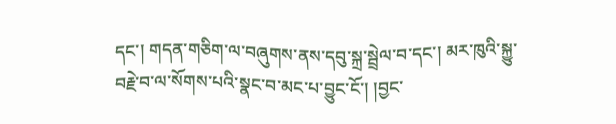དང་། གདན་གཅིག་ལ་བཞུགས་ནས་དབུ་སྐྲ་སྦྲེལ་བ་དང་། མར་ཁུའི་སྐྱུ་བརྗེ་བ་ལ་སོགས་པའི་སྣང་བ་མང་པ་བྱུང་ངོ་། །བྱང་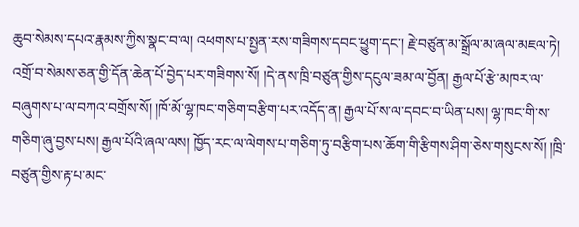ཆུབ་སེམས་དཔའ་རྣམས་ཀྱིས་སྣང་བ་ལ། འཕགས་པ་སྤྱན་རས་གཟིགས་དབང་ཕྱུག་དང་། རྗེ་བཙུན་མ་སྒྲོལ་མ་ཞལ་མཇལ་ཏེ། འགྲོ་བ་སེམས་ཅན་གྱི་དོན་ཆེན་པོ་བྱེད་པར་གཟིགས་སོ། །དེ་ནས་ཁྲི་བཙུན་གྱིས་དངུལ་ཟམ་ལ་བྱོན། རྒྱལ་པོ་རྩེ་མཁར་ལ་བཞུགས་པ་ལ་བཀའ་བགྲོས་སོ། །ཁོ་མོ་ལྷ་ཁང་གཅིག་བརྩིག་པར་འདོད་ན། རྒྱལ་པོ་ས་ལ་དབང་བ་ཡིན་པས། ལྷ་ཁང་གི་ས་གཅིག་ཞུ་བྱས་པས། རྒྱལ་པོའི་ཞལ་ལས། ཁྱོད་རང་ལ་ལེགས་པ་གཅིག་ཏུ་བརྩིག་པས་ཆོག་གི་རྩིགས་ཤིག་ཅེས་གསུངས་སོ། །ཁྲི་བཙུན་གྱིས་རྟ་པ་མང་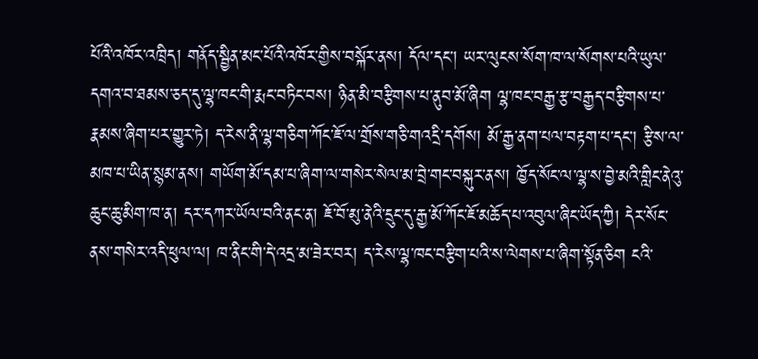པོའི་འཁོར་འཁྲིད། གནོད་སྦྱིན་མང་པོའི་འཁོར་གྱིས་བསྐོར་ནས། དོལ་དང་། ཡར་ལུངས་སོག་ཁ་ལ་སོགས་པའི་ཡུལ་དགའ་བ་ཐམས་ཅད་དུ་ལྷ་ཁང་གི་རྨང་བཏིང་བས། ཉིན་མི་བརྩིགས་པ་ནུབ་མོ་ཞིག ལྷ་ཁང་བརྒྱ་རྩ་བརྒྱད་བརྩིགས་པ་རྣམས་ཞིག་པར་གྱུར་ཏེ། ད་རེས་ནི་ལྷ་གཅིག་ཀོང་ཇོ་ལ་གྲོས་གཅི་གའདྲི་དགོས། མོ་རྒྱ་ནག་པལ་བརྟག་པ་དང་། རྩིས་ལ་མཁ་པ་ཡིན་སྙམ་ནས། གཡོག་མོ་དམ་པ་ཞིག་ལ་གསེར་སེལ་མ་བྲེ་གང་བསྐུར་ནས། ཁྱོད་སོང་ལ་ལྷ་ས་བྱེ་མའི་གླིང་ནེའུ་ཆུང་ཆུ་མིག་ཁ་ན། དར་དཀར་ཡོལ་བའི་ནང་ན། ཇོ་བོ་མུ་ནེའི་དྲུང་དུ་རྒྱ་མོ་ཀོང་ཇོ་མཆོད་པ་འབུལ་ཞིང་ཡོད་ཀྱི། དེར་སོང་ནས་གསེར་འདི་ཕུལ་ལ། ཁ་ནིང་གི་དེ་འདྲ་མ་ཟེར་བར། ད་རེས་ལྷ་ཁང་བརྩིག་པའི་ས་ལེགས་པ་ཞིག་སྟོན་ཅིག ངའི་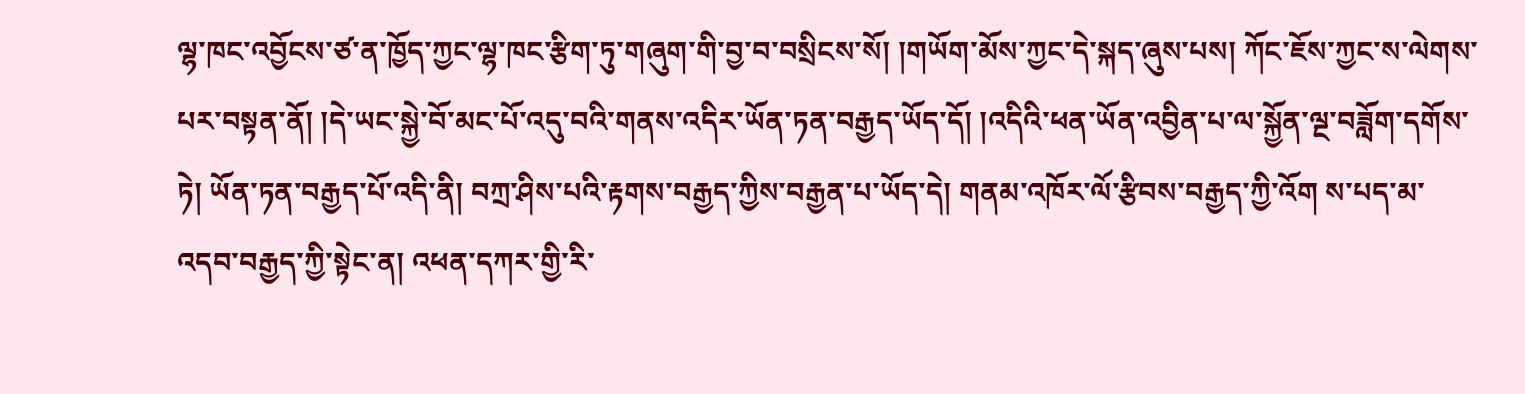ལྷ་ཁང་འབྱོངས་ཙ་ན་ཁྱོད་ཀྱང་ལྷ་ཁང་རྩིག་ཏུ་གཞུག་གི་བྱ་བ་བསྲིངས་སོ། །གཡོག་མོས་ཀྱང་དེ་སྐད་ཞུས་པས། ཀོང་ཇོས་ཀྱང་ས་ལེགས་པར་བསྟན་ནོ། །དེ་ཡང་སྐྱེ་བོ་མང་པོ་འདུ་བའི་གནས་འདིར་ཡོན་ཏན་བརྒྱད་ཡོད་དོ། །འདིའི་ཕན་ཡོན་འབྱིན་པ་ལ་སྐྱོན་ལྔ་བཟློག་དགོས་ཏེ། ཡོན་ཏན་བརྒྱད་པོ་འདི་ནི། བཀྲ་ཤིས་པའི་རྟགས་བརྒྱད་ཀྱིས་བརྒྱན་པ་ཡོད་དེ། གནམ་འཁོར་ལོ་རྩིབས་བརྒྱད་ཀྱི་འོག ས་པད་མ་འདབ་བརྒྱད་ཀྱི་སྟེང་ན། འཕན་དཀར་གྱི་རི་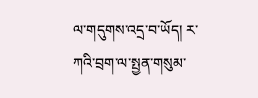ལ་གདུགས་འདྲ་བ་ཡོད། ར་ཀའི་བྲག་ལ་སྤྱན་གསུམ་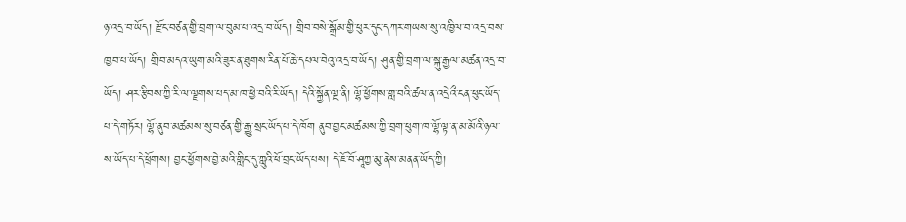ཉ་འདྲ་བ་ཡོད། རྫོང་བཙན་གྱི་བྲག་ལ་བུམ་པ་འདྲ་བ་ཡོད། གྲིབ་བསེ་སྒྲོམ་གྱི་ཕུར་དུང་དཀར་གཡས་སུ་འཁྱིལ་བ་འདྲ་བས་ཁྱབ་པ་ཡོད། གྲིབ་མདའ་ཡུག་མའི་ཟུར་ན་ཐུགས་རིན་པོ་ཆེ་དཔལ་བེའུ་འདྲ་བ་ཡོད། ཤུན་གྱི་བྲག་ལ་སྐུ་རྒྱལ་མཚན་འདྲ་བ་ཡོད། ཤར་རྩིབས་ཀྱི་རི་ལ་ལྗགས་པད་མ་ཁ་ཕྱེ་བའི་རི་ཡོད། དེའི་སྐྱོན་ལྔ་ནི། ལྷོ་ཕྱོགས་གླ་བའི་ཚལ་ན་འདྲེའྀ་ངན་ཕུང་ཡོད་པ་དེ་གཏོར། ལྷོ་ནུབ་མཚམས་སུ་བཙན་གྱི་རྒྱུ་སྲང་ཡོད་པ་དེ་ཁོག ནུབ་བྱང་མཚམས་ཀྱི་བྲག་ཕུག་ཁ་ལྷོ་ལྟ་ན་མ་མོའི་ཉལ་ས་ཡོད་པ་དེ་ཕྲོགས། བྱང་ཕྱོགས་བྱེ་མའི་གླིང་དུ་ཀླུའི་ཕོ་བྲང་ཡོད་པས། དེ་ཇོ་བོ་ཤཱཀྱ་མུ་ནེས་མནན་ཡོད་ཀྱི།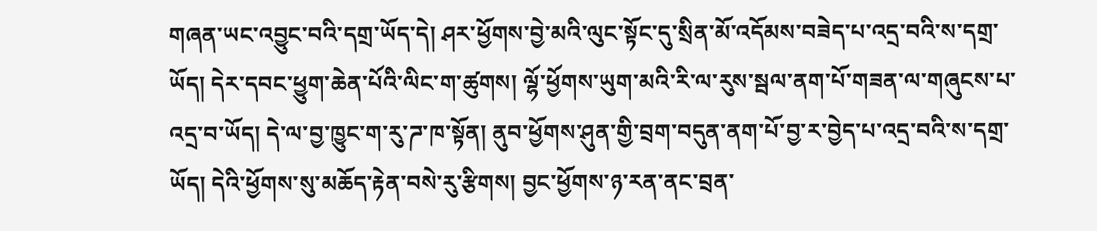གཞན་ཡང་འབྱུང་བའི་དགྲ་ཡོད་དེ། ཤར་ཕྱོགས་བྱེ་མའི་ལུང་སྟོང་དུ་སྲིན་མོ་འདོམས་བཟེད་པ་འདྲ་བའི་ས་དགྲ་ཡོད། དེར་དབང་ཕྱུག་ཆེན་པོའི་ལིང་ག་ཚུགས། ལྷོ་ཕྱོགས་ཡུག་མའི་རི་ལ་རུས་སྦལ་ནག་པོ་གཟན་ལ་གཞུངས་པ་འདྲ་བ་ཡོད། དེ་ལ་བྱ་ཁྱུང་ག་རུ་ཌ་ཁ་སྟོན། ནུབ་ཕྱོགས་ཤུན་གྱི་བྲག་བདུན་ནག་པོ་བྱ་ར་བྱེད་པ་འདྲ་བའི་ས་དགྲ་ཡོད། དེའི་ཕྱོགས་སུ་མཆོད་རྟེན་བསེ་རུ་རྩིགས། བྱང་ཕྱོགས་ཉ་རན་ནང་བྲན་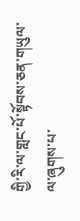གྱི་རི་ལ་གླང་པོ་སྟོབས་ཅན་གཡུལ་ལ་ཞུགས་པ་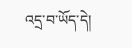འདྲ་བ་ཡོད་དེ།